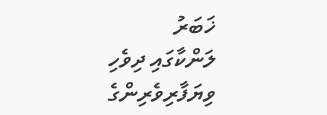ޚަބަރު
ލަންކާގައި ދިވެހި ވިޔަފާރިވެރިންގެ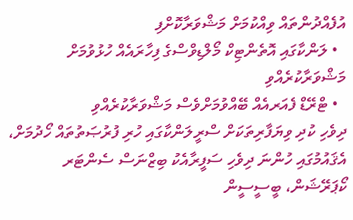އުފެއްދުންތައް ވިއްކުމަށް މަޝްވަރާކޮށްފި
  • ލަންކާގައި އޮތެންޓިކް މޯލްޑިވްސްގެ ފިހާރައެއް ހުޅުވުމަށް މަޝްވަރާކުރެއްވި
  • ޓްރޭޑް ފެއަރއެއް ބޭއްވުމަށްވެސް މަޝްވަރާކުރެއްވި
ދިވެހި ކުދި ވިޔަފާރިތަކަށް ސްރީލަންކާގައި ހުރި ފުރުޞަތުތައް ހޯދުމަށް، އެޤައުމުގައި ހުންނަ ދިވެހި ސަފީރާއެކު ބިޒްނަސް ސެންޓަރ ކޯޕަރޭޝަން، ބީސީސީން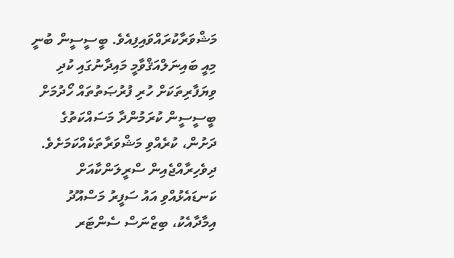މަޝްވަރާކުރައްވައިފިއެވެ. ބީސީސީން ބުނީ މިއީ ބައިނަލްއަޤްވާމީ މައިދާނުގައި ކުދި ވިޔަފާރިތަކަށް ހުރި ފުރުޞަތުތައް ހޯދުމަށް ބީސީސީން ކުރަމުންދާ މަސައްކަތުގެ ދަށުން، ކުރެއްވި މަޝްވަރާތަކެއްކަމަށެވެ.
ދިވެހިރާއްޖެއިން ސްރީލަންކާއަށް ކަނޑައެޅުއްވި އައު ސަފީރު މަސްއޫދު އިމާދާއެކު، ބިޒްނަސް ސެންޓަރ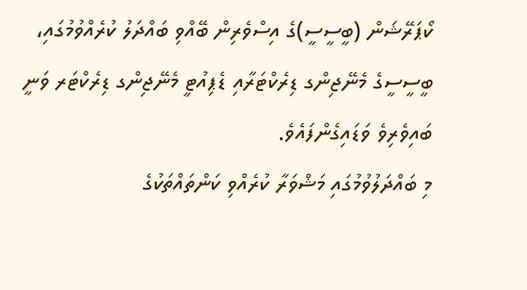ކޯޕަރޭޝަން (ބީސީސީ)ގެ އިސްވެރިން ބޭއްވި ބައްދަލު ކުރެއްވުމުގައި، ބީސީސީގެ މެނޭޖިންގ ޑިރެކްޓަރާއި ޑެޕިއުޓީ މެނޭޖިންގ ޑިރެކްޓަރ ވަނީ ބައިވެރިވެ ވަޑައިގެންފައެވެ.
މި ބައްދަލުވުމުގައި މަޝްވަރާ ކުރެއްވި ކަންތައްތަކުގެ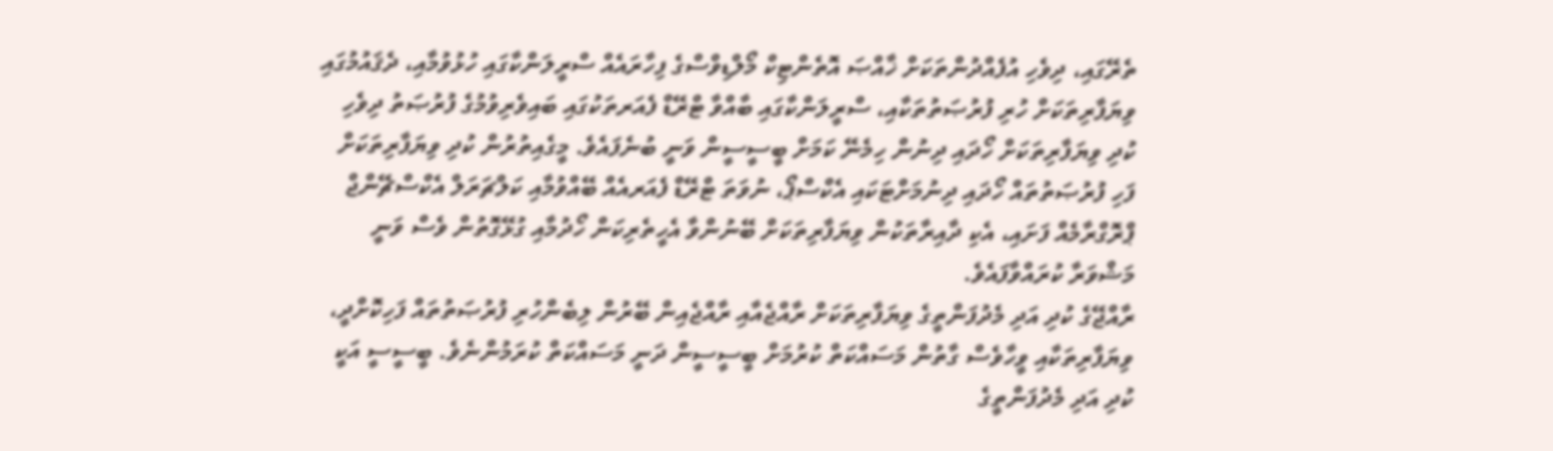ތެރޭގައި، ދިވެހި އުފެއްދުންތަކަށް ޚާއްޞަ އޮތެންޓިކް މޯލްޑިވްސްގެ ފިހާރައެއް ސްރީލަންކާގައި ހުޅުވުމާއި، ދެޤައުމުގައި ވިޔަފާރިތަކަށް ހުރި ފުރުޞަތުތަކާއި، ސްރީލަންކާގައި ބާއްވާ ޓްރޭޑް ފެއަރތަކުގައި ބައިވެރިވުމުގެ ފުރުޞަތު ދިވެހި ކުދި ވިޔަފާރިތަކަށް ހޯދައި ދިނުން ހިމެނޭ ކަމަށް ބީސީސީން ވަނީ ބުނެފައެވެ. މީގެއިތުރުން ކުދި ވިޔަފާރިތަކަށް ފަހި ފުރުޞަތުތައް ހޯދައި ދިނުމަށްޓަކައި އެކްސްޕޯ، ނުވަތަ ޓްރޭޑް ފެއަރއެއް ބޭއްވުމާއި ކަލްޗަރަލް އެކްސްޗޭންޖް ޕްރޮގްރާމެއް ފަށައި، އެކި ދާއިރާތަކުން ވިޔަފާރިތަކަށް ބޭނުންވާ އެހީތެރިކަން ހޯދުމާއި ގުޅޭގޮތުން ވެސް ވަނީ މަޝްވަރާ ކުރައްވާފައެވެ.
ރާއްޖޭގެ ކުދި އަދި މެދުފަންތީގެ ވިޔަފާރިތަކަށް ރާއްޖެއާއި ރާއްޖެއިން ބޭރުން ލިބެންހުރި ފުރުޞަތުތައް ފަހިކޮށްދީ، ވިޔަފާރިތަކާއި ވީހާވެސް ގާތުން މަސައްކަތް ކުރުމަށް ބީސީސީން ދަނީ މަސައްކަތް ކުރަމުންނެވެ. ބީސީސީ އަކީ ކުދި އަދި މެދުފަންތީގެ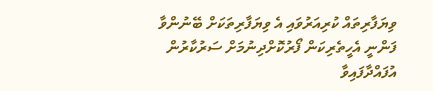ވިޔަފާރިތައް ކުރިއަރުވައި އެ ވިޔަފާރިތަކަށް ބޭނުންވާ ފަންނީ އެހީތެރިކަން ފޯރުކޮށްދިނުމަށް ސަރުކާރުން އުފައްދާފައިވާ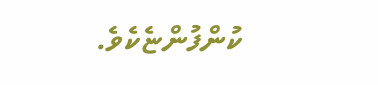ކުންފުންޏެކެވެ.